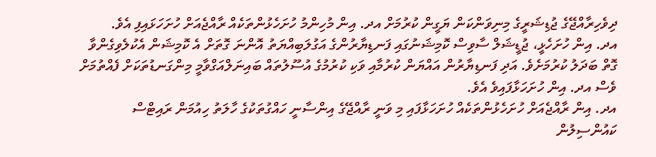ދިވެހިރާއްޖޭގެ ޖުޑިޝަރީގެ މިނިވަންކަން ޔަގީން ކުރުމަށް އދ. އިން މުހިންމު ހުށަހެޅުންތަކެއް ރާއްޖެއަށް ހުށަހަޅައިފި އެވެ.
އދ. އިން ހުށަހެޅީ، ޖުޑީޝަލް ސާވިސް ކޮމިޝަނުގައި ފަނޑިޔާރުންގެ އަގުލަބިއްޔަތު އޮންނަ ގޮތަށް އެ ކޮމިޝަން އެކުލެވިގެންވާ ގޮތް ބަދަލު ކުރުމަށެވެ. އަދި ފަނޑިޔާރުން އައްޔަން ކުރުމާއި ވަކި ކުރުމުގެ އުސޫލުތައް ބައިނަލްއަގްވާމީ މިންގަނޑުތަކަށް ފެއްތުމަށް ވެސް އދ. އިން ހުށަހަޅާފައިވެ އެވެ.
އދ. އިން ރާއްޖެއަށް ހުށަހެޅުންތަކެއް ހުށަހަޅާފައި މި ވަނީ ރާއްޖޭގެ އިންސާނީ ހައްގުތަކުގެ ހާލަތު ހިއުމަން ރައިޓްސް ކައުންސިލުން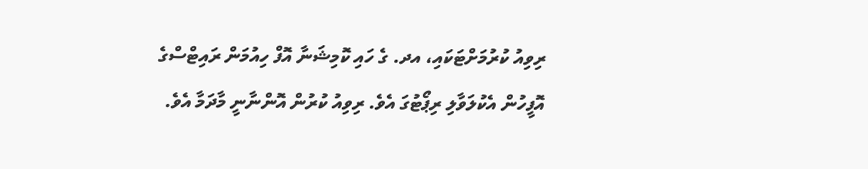ރިވިއު ކުރުމަށްޓަކައި، އދ. ގެ ހައި ކޮމިޝަނާ އޮފް ހިއުމަން ރައިޓްސްގެ އޮފީހުން އެކުލަވާލި ރިޕޯޓުގަ އެވެ. ރިވިއު ކުރުން އޮންނާނީ މާދަމާ އެވެ.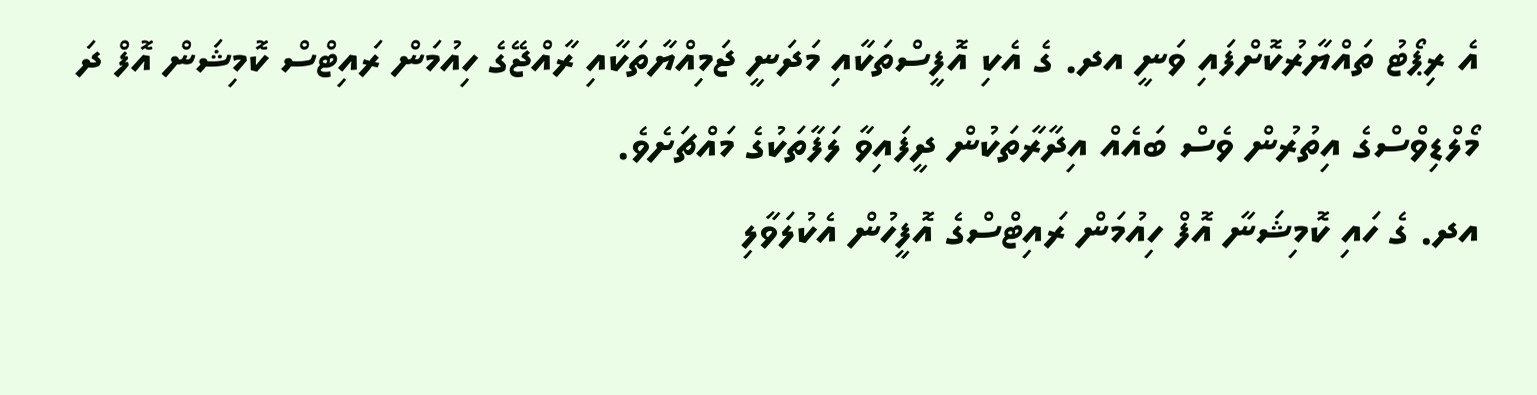އެ ރިޕޯޓު ތައްޔާރުކޮށްފައި ވަނީ އދ. ގެ އެކި އޮފީސްތަކާއި މަދަނީ ޖަމިއްޔާތަކާއި ރާއްޖޭގެ ހިއުމަން ރައިޓްސް ކޮމިޝަން އޮފް ދަ މޯލްޑިވްސްގެ އިތުރުން ވެސް ބައެއް އިދާރާތަކުން ދީފައިވާ ލަފާތަކުގެ މައްޗަށެވެ.
އދ. ގެ ހައި ކޮމިޝަނާ އޮފް ހިއުމަން ރައިޓްސްގެ އޮފީހުން އެކުލަވާލި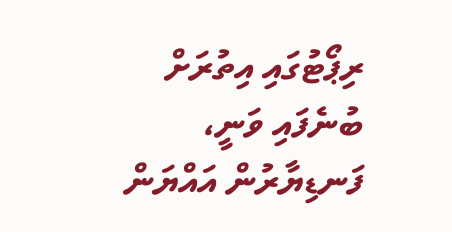ރިޕޯޓުގައި އިތުރަށް ބުނެފައި ވަނީ، ފަނޑިޔާރުން އައްޔަން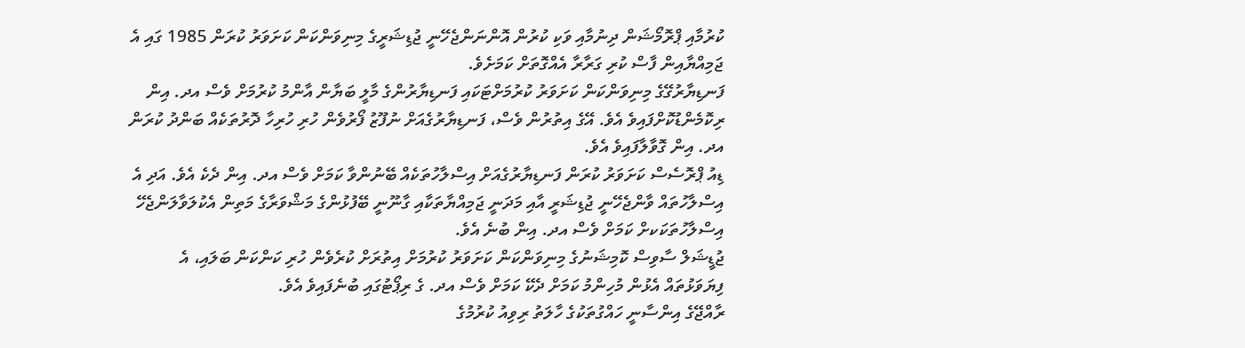ކުރުމާއި ޕްރޮމޯޝަން ދިނުމާއި ވަކި ކުރުން އޮންނަންޖެހޭނީ ޖުޑިޝަރީގެ މިނިވަންކަން ކަށަވަރު ކުރަން 1985 ގައި އެ ޖަމިއްޔާއިން ފާސް ކުރި ގަރާރާ އެއްގޮތަށް ކަމަށެވެ.
ފަނޑިޔާރުގޭގެ މިނިވަންކަން ކަށަވަރު ކުރުމަށްޓަކައި ފަނޑިޔާރުންގެ މާލީ ބަޔާން އާންމު ކުރުމަށް ވެސް އދ. އިން ރިކޮމެންޑުކޮށްފައިވެ އެވެ. އޭގެ އިތުރުން ވެސް، ފަނޑިޔާރުގެއަށް ނުފޫޒު ފޯރުވެން ހުރި ހުރިހާ ދޮރުތަކެއް ބަންދު ކުރަން އދ. އިން ގޮވާލާފައިވެ އެވެ.
ޑިއު ޕްރޮސެސް ކަށަވަރު ކުރަން ފަނޑިޔާރުގެއަށް އިސްލާހުތަކެއް ބޭނުންވާ ކަމަށް ވެސް އދ. އިން ދެކެ އެވެ. އަދި އެ އިސްލާހުތައް ވާންޖެހޭނީ ޖުޑިޝަރީ އާއި މަދަނީ ޖަމިއްޔާތަކާއި ގާނޫނީ ބޭފުޅުންގެ މަޝްވަރާގެ މަތިން އެކުލަވާލަންޖެހޭ އިސްލާހުތަކަކށް ކަމަށް ވެސް އދ. އިން ބުނެ އެވެ.
ޖުޑީޝަލް ސާވިސް ކޮމިޝަނުގެ މިނިވަންކަން ކަށަވަރު ކުރުމަށް އިތުރަށް ކުރެވެން ހުރި ކަންކަން ބަލައި، އެ ފިޔަވަޅުތައް އެޅުން މުހިންމު ކަމަށް ދެކޭ ކަމަށް ވެސް އދ. ގެ ރިޕޯޓުގައި ބުނެފައިވެ އެވެ.
ރާއްޖޭގެ އިންސާނީ ހައްގުތަކުގެ ހާލަތު ރިވިއު ކުރުމުގެ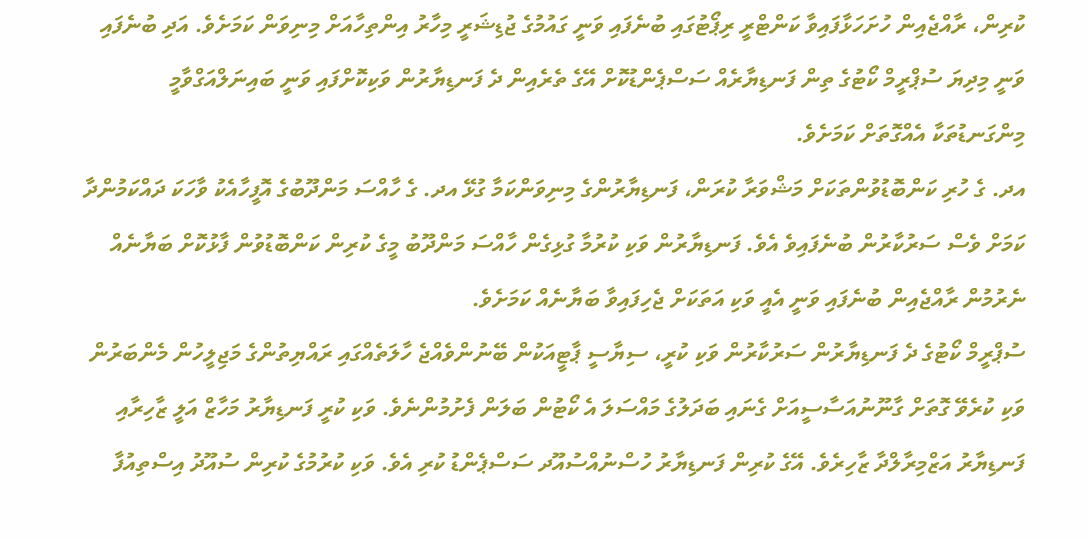ކުރިން، ރާއްޖެއިން ހުށަހަޅާފައިވާ ކަންޓްރީ ރިޕޯޓުގައި ބުނެފައި ވަނީ ގައުމުގެ ޖުޑިޝަރީ މިހާރު އިންތިހާއަށް މިނިވަން ކަމަށެވެ. އަދި ބުނެފައި ވަނީ މިދިޔަ ސުޕްރީމް ކޯޓުގެ ތިން ފަނޑިޔާރެއް ސަސްޕެންޑުކޮށް އޭގެ ތެރެއިން ދެ ފަނޑިޔާރުން ވަކިކޮށްފައި ވަނީ ބައިނަލްއަގްވާމީ މިންގަނޑުތަކާ އެއްގޮތަށް ކަމަށެވެ.
އދ. ގެ ހުރި ކަންބޮޑުވުންތަކަށް މަޝްވަރާ ކުރަން، ފަނޑިޔާރުންގެ މިނިވަންކަމާ ގުޅޭ އދ. ގެ ހާއްސަ މަންދޫބުގެ އޮފީހާއެކު ވާހަކަ ދައްކަމުންދާ ކަމަށް ވެސް ސަރުކާރުން ބުނެފައިވެ އެވެ. ފަނޑިޔާރުން ވަކި ކުރުމާ ގުޅިގެން ހާއްސަ މަންދޫބު މީގެ ކުރިން ކަންބޮޑުވުން ފާޅުކޮށް ބަޔާނެއް ނެރުމުން ރާއްޖެއިން ބުނެފައި ވަނީ އެއީ ވަކި އަތަކަށް ޖެހިފައިވާ ބަޔާނެއް ކަމަށެވެ.
ސުޕްރީމް ކޯޓުގެ ދެ ފަނޑިޔާރުން ސަރުކާރުން ވަކި ކުރީ، ސިޔާސީ ޕާޓީއަކުން ބޭނުންވެއްޖެ ހާލަތެއްގައި ރައްޔިތުންގެ މަޖިލީހުން މެންބަރުން ވަކި ކުރެވޭ ގޮތަށް ގާނޫނުއަސާސީއަށް ގެނައި ބަދަލުގެ މައްސަލަ އެ ކޯޓުން ބަލަން ފެށުމުންނެވެ. ވަކި ކުރީ ފަނޑިޔާރު މަހާޒް އަލީ ޒާހިރާއި ފަނޑިޔާރު އަޒްމިރާލްދާ ޒާހިރެވެ. އޭގެ ކުރިން ފަނޑިޔާރު ހުސްނުއްސުއޫދ ސަސްޕެންޑު ކުރި އެވެ. ވަކި ކުރުމުގެ ކުރިން ސުއޫދު އިސްތިއުފާ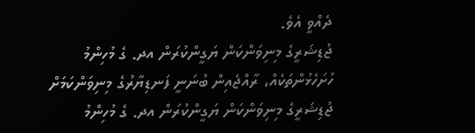ދެއްވީ އެވެ.
ޖުޑިޝަރީގެ މިނިވަންކަން ޔަގީންކުރަން އދ. ގެ މުހިންމު ހުށަހެޅުންތަކެއް، ރާއްޖެއިން ބުނަނީ ފަނޑިޔާރުގެ މިނިވަންކަމަށް ޖުޑިޝަރީގެ މިނިވަންކަން ޔަގީންކުރަން އދ. ގެ މުހިންމު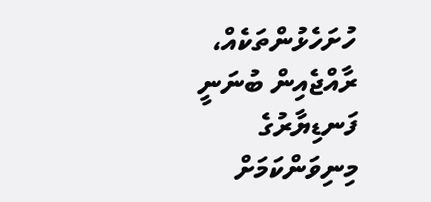ހުށަހެޅުންތަކެއް، ރާއްޖެއިން ބުނަނީ ފަނޑިޔާރުގެ މިނިވަންކަމަށް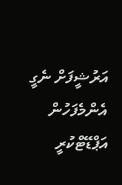އަރުޝީފަށް ނެގީ
އެންމެފަހުން އަޕްޑޭޓްކުރީ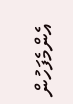އެންމެފަހުން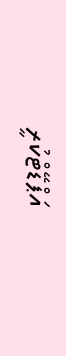އަޕްޑޭޓްކުރީ